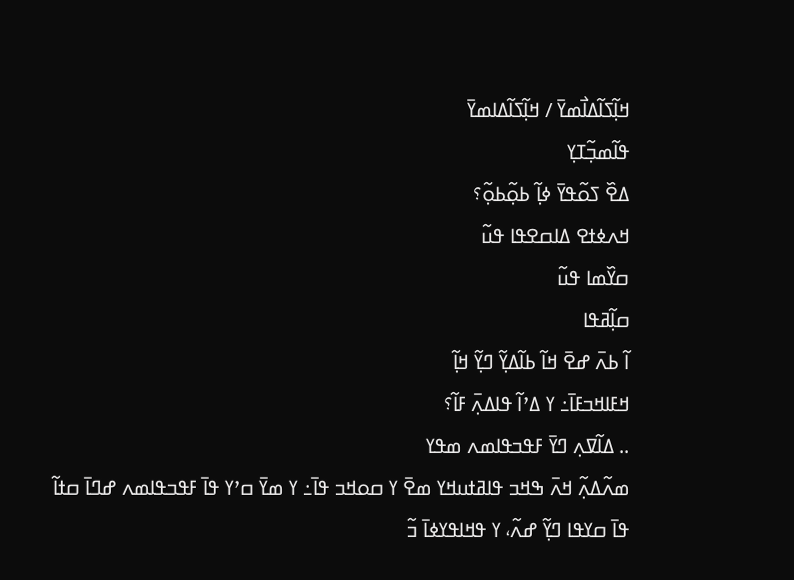ߞߊ߲߬ߖߊ߬ߡߊ߯ߘߌ߫ / ߞߊ߲߬ߖߊ߬ߡߊߘߌ߫
ߟߊ߬ߘߏ߲߬ߠߌ߲
ߡߐ߰ ߖߋ߬ߟߌ߫ ߦߊ߲߬ ߕߋ߲߬ߕߋ߲߬؟
ߞߍߦߙߐ ߡߊߛߐߟߊ ߟߎ߬
ߛߌ߰ߘߊ ߟߎ߬
ߛߊ߲߬ߥߟߊ
ߊ߬ ߕߍ߫ ߝߐ߫ ߞߊ߬ ߕߊ߬ߡߌ߲߬ ߣߌ߲߬ ߞߊ߲߬
ߞߓߊߞߏߓߊ߫߸ ߌ ߡߴߊ߬ ߟߊߡߍ߲߫ ߓߊ߬؟
.. ߡߊ߬ߜߍ߲ ߣߌ߫ ߓߟߏߟߊߘߍ ߘߟߌ
ߘߍ߬ߡߍ߲߬ ߞߍ߫ ߒߞߏ ߟߊߥߙߎߞߌ ߘߐ߫ ߌ ߛߋߞߏ ߟߊ߫߸ ߌ ߘߌ߫ ߛߴߌ ߟߊ߫ ߓߟߏߟߊߘߍ ߝߣߊ߫ ߛߙߊ߬ ߟߊ߫ ߛߌߟߊ ߣߌ߲߬ ߝߍ߬، ߌ ߟߞߊߟߌߦߊ߫ ߏ߬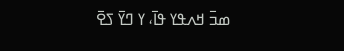ߘߏ߫ ߞߍߟߌ ߟߊ߫، ߌ ߣߌ߫ ߖߐ߫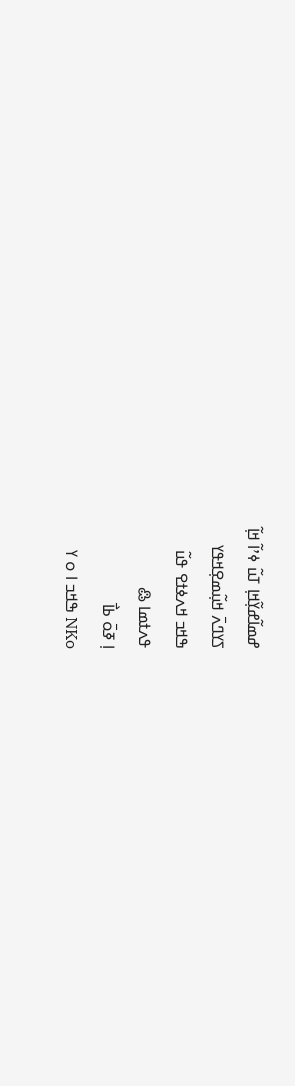ߝߘߊ߬ߝߌ߲߬ߞߊ߲ ߠߎ߬ ߦߴߊ߬ ߞߊ߲߬
ߖߌߣߍ߫ ߞߎ߲߬ߘߐ߲ߞߟߌ
ߒߞߏ ߞߍߦߙߐ ߟߎ߬
ߟߍߙߘߊ ߷
ߊ߲ ߧߋ߫ ߕߊ߯
NKo ߒߞߏ ߊ ߋ ߌ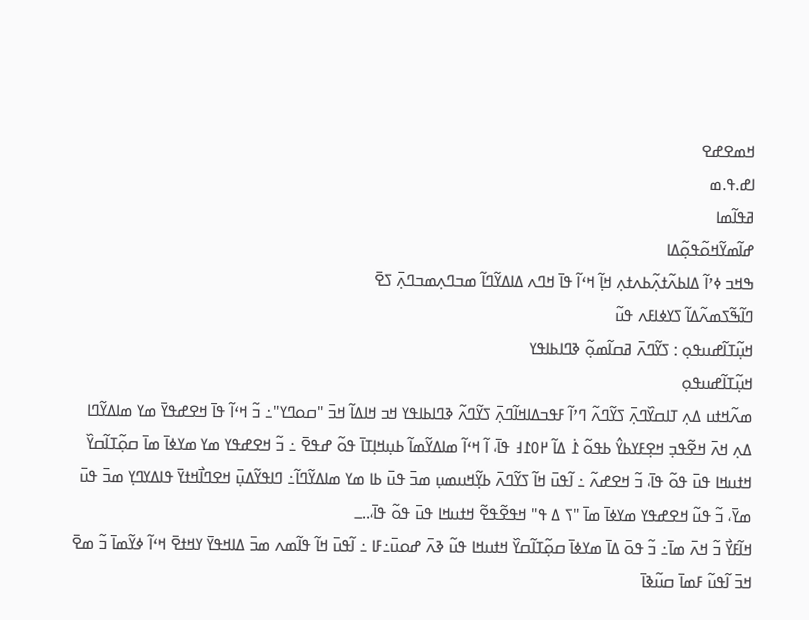ߞߘߐߝߐ
ߊߝ.ߟ.ߘ
ߥߟߊ߬ߘߊ
ߝߊ߬ߘߌ߬ߞߋ߬ߟߋ߲߬ߡߊ
ߒߞߏ ߦߴߊ߬ ߡߊߕߍ߬ߙߍ߲߬ߕߍߙߍ߲ ߞߊ߲߬ ߞߵߊ߬ ߟߊ߫ ߞߣߍ ߡߊߡߌ߬ߣߊ߬ ߘߏߣߍ߲ߘߏߣߍ߲߫ ߖߐ߫
ߣߊ߬ߒ߬ߖߘߍ߬ߡߊ߬ ߖߌߦߊߓߍ ߟߎ߬
ߞߎ߲߬ߠߊ߬ߝߎߟߋ߲ : ߖߌ߬ߣߍ߫ ߥߛߊ߬ߘߋ߲߬ ߢߣߊߕߊߟߌ
ߞߎ߲߬ߠߊ߬ߝߎߟߋ߲
ߘߍ߬ߞߙߎ ߡߍ߲ ߠߊߛߌ߰ߣߍ߲߫ ߖߌ߬ߣߍ߬ ߣߴߊ߬ ߓߟߏߡߊߞߊ߬ߣߍ߲߫ ߖߌ߬ߣߍ߬ ߢߣߊߕߊߟߌ ߞߏ ߞߊߡߊ߬ ߞߏ߫ "ߛߋߣߌ"߸ ߏ߬ ߞߵߊ߬ ߟߊ߫ ߞߐߝߟߌ߫ ߘߌ ߘߊߡߌ߬ߣߊ ߡߍ߲ ߞߍ߫ ߞߐ߬ߟߏ߲ ߞߐ߲ߓߌߕߌ߮ ߕߟߋ߬ ߁߭ ߡߊ߬ ߂߀߁߃ ߟߊ߫، ߊ߬ ߞߵߊ߬ ߘߊߡߌ߬ߘߊ߬ ߕߎ߲ߞߊ߲ߠߊ߫ ߟߋ߬ ߝߟߐ߫ ߸ ߏ߬ ߞߐߝߟߌ ߘߌ ߘߌߦߊ߫ ߘߊ߫ ߛߋ߲߬ߠߊ߬ߛߌ߰ ߞߙߎߞߊ ߟߎ߫ ߟߋ߬ ߟߊ߫، ߏ߬ ߞߐߝߍ߬ ߸ ߊ߬ߟߎ߫ ߞߊ߬ ߖߌ߬ߣߍ߫ ߕߌ߲߬ߞߎߘߎ߲ ߘߏ߫ ߟߎ߫ ߕߊ ߘߌ ߘߊߡߌ߬ߣߊ߬߸ ߣߊߟߌ߬ߡߎ߲߫ ߞߐߣߊ߯ߞߙߌ߫ ߟߊߡߌߣߌ߲ ߘߏ߫ ߟߎ߫ ߘߌ߫، ߏ߬ ߟߎ߬ ߞߐߝߟߌ ߘߌߦߊ߫ ߘߊ߫ "ߖ ߡ ߟ" ߞߟߐ߬ߟߐ߬ ߞߙߎߞߊ ߟߎ߫ ߟߋ߬ ߟߊ߫،..ߺ
ߞߊ߬ߓߌ߯ ߏ߬ ߞߍ߫ ߘߊ߫߸ ߏ߬ ߟߋ߫ ߡߊ߫ ߘߌߦߊ߫ ߛߋ߲߬ߠߊ߬ߛߌ߰ ߞߙߎߞߊ ߟߎ߬ ߢߍ߫ ߝߋߎ߫߸ߓߊ ߸ ߊ߬ߟߎ߫ ߞߊ߬ ߟߊ߬ߘߍ ߘߏ߫ ߡߊߞߟߌ߫ ߌߞߙߐ߫ ߞߵߊ߬ ߦߌ߬ߘߊ߫ ߏ߬ ߘߐ߫ ߞߏ߫ ߊ߬ߟߎ߬ ߓߘߊ߫ ߛߎ߬ߢߊ߫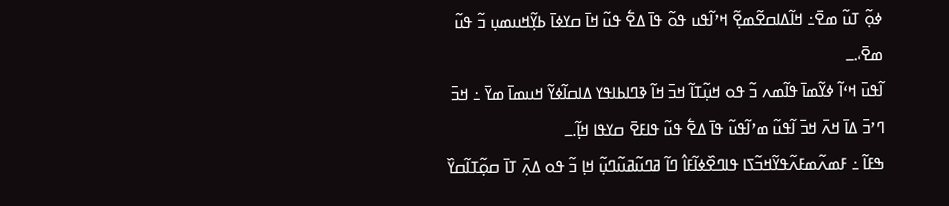ߦߋ߲߬ ߠߎ߬ ߘߐ߫߸ ߞߊ߬ߡߊߛߐ߬ߘߐ߲߬ ߞߴߊ߬ߟߎ ߟߋ߬ ߟߊ߫ ߡߐ߱ ߟߎ߬ ߞߊ߫ ߛߌߦߊ߫ ߕߌ߲߬ߞߎߘߎ߲ ߏ߬ ߟߎ߬ ߘߐ߫،.ߺ
ߊ߬ߟߎ߫ ߞߵߊ߬ ߦߌ߬ߘߊ߫ ߟߊ߬ߘߍ ߏ߬ ߟߋ ߞߎ߲߬ߠߊ߬ ߞߏ߫ ߞߊ߬ ߢߣߊߕߊߟߌ ߡߊߛߊ߬ߦߌ߬ ߞߎߘߊ߫ ߘߌ߫ ߸ ߞߏ߫ ߣߴߏ߫ ߡߊ߫ ߞߍ߫ ߞߏ߫ ߊ߬ߟߎ߬ ߘߴߊ߬ߟߎ߬ ߟߊ߫ ߡߐ߱ ߟߎ߬ ߟߊߓߐ߫ ߛߌߟߊ ߞߊ߲߬.ߺ
ߒߓߊ߬ ߸ ߓߘߍ߬ߘߓߍ߬ߟߌ߬ߞߏ߬ߖߊ ߟߊߣߐ߰ߦߊ߬ߓߊ߮ ߣߊ߬ ߥߣߎ߬ߥߎ߬ߣߎ߲߬ ߞߊ߲ ߏ߬ ߟߋ ߡߍ߲߫ ߠߊ߫ ߛߋ߲߬ߠߊ߬ߛߌ߰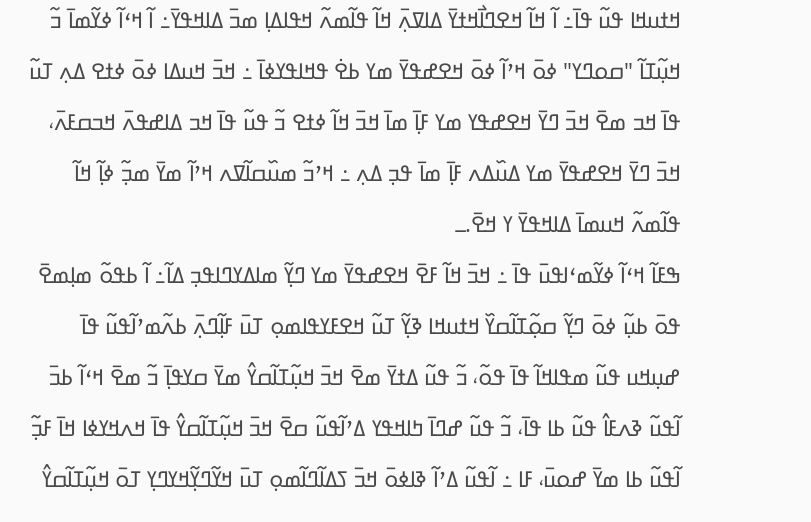ߞߙߎߞߊ ߟߎ߬ ߟߊ߫߸ ߊ߬ ߞߊ߬ ߞߐߣߊ߯ߞߙߌ߫ ߡߊߜߍ߲߫ ߞߊ߬ ߟߊ߬ߘߍ߬ ߞߟߊߡߊ߲ ߘߏ߫ ߡߊߞߟߌ߫߸ ߊ߬ ߞߵߊ߬ ߦߌ߬ߘߊ߫ ߏ߬ ߞߎ߲߬ߠߊ߬ "ߛߋߣߌ" ߦߋ߫ ߞߴߊ߬ ߦߋ߫ ߞߐߝߟߌ߫ ߘߌ ߕߐ߭ ߟߞߊߟߌߦߊ߫ ߸ ߞߏ߫ ߞߎߡߊ ߦߋ߫ ߦߙߐ ߡߍ߲ ߠߎ߬ ߟߊ߫ ߞߏ ߘߐ߫ ߞߏ߫ ߣߌ߫ ߞߐߝߟߌ ߘߌ ߓߊ߲߫ ߘߊ߫ ߞߏ߫ ߞߊ߬ ߦߙߐ ߏ߬ ߟߎ߬ ߟߊ߫ ߞߏ ߡߊߝߟߍ߫ ߞߏߛߓߍ߫، ߞߏ߫ ߣߌ߫ ߞߐߝߟߌ߫ ߘߌ ߡߎ߰ߡߍ ߓߊ߲߫ ߘߊ߫ ߟߏ߲ ߡߍ߲ ߸ ߞߴߏ߬ ߘߎ߰ߛߊ߬ߜߍ ߞߴߊ߬ ߘߌ߫ ߘߏ߲߬ ߦߊ߲߬ ߞߊ߬ ߟߊ߬ߘߍ߬ ߞߎߘߊ߫ ߡߊߞߟߌ߫ ߌ ߞߐ߫.ߺ
ߒߓߊ߬ ߞߵߊ߬ ߦߌ߬ߘߵߊߟߎ߫ ߟߊ߫ ߸ ߞߏ߫ ߞߊ߬ ߓߐ߫ ߞߐߝߟߌ߫ ߘߌ ߣߌ߲߬ ߘߊߡߌߣߊߟߏ߲ ߡߊ߬߸ ߊ߬ ߕߟߋ߬ ߘߊ߲ߘߐ߫ ߟߋ߫ ߕߎ߲߬ ߦߋ߫ ߣߌ߲߬ ߛߋ߲߬ߠߊ߬ߛߌ߰ ߞߙߎߞߊ ߢߌ߲߬ ߠߎ߬ ߞߐߓߌߟߊߘߋ߲ ߠߎ߫ ߓߊ߲߬ߣߍ߲߫ ߕߍ߬ߘߴߊ߬ߟߎ߬ ߟߊ߫ ߝߎ߲ߞߎ ߟߎ߬ ߘߟߊߞߊ߬ ߟߊ߫ ߟߋ߬، ߏ߬ ߟߎ߬ ߡߙߌ߫ ߘߐ߫ ߞߏ߫ ߞߎ߲߬ߠߊ߬ߛߌ߮ ߘߌ߫ ߛߌߟߊ߲߫ ߏ߬ ߘߐ߫ ߞߵߊ߬ ߕߏ߫ ߊ߬ߟߎ߬ ߢߍߓߊ߮ ߟߎ߬ ߕߊ ߟߊ߫، ߏ߬ ߟߎ߬ ߝߣߊ߫ ߤߊߞߟߌ ߡߴߊ߬ߟߎ߬ ߛߐ߫ ߞߏ߫ ߞߎ߲߬ߠߊ߬ߛߌ߮ ߟߊ߫ ߞߍߞߌߦߊ ߞߊ߫ ߓߏ߲߬ ߊ߬ߟߎ߬ ߕߊ ߘߌ߫ ߝߋߎ߫، ߓߊ ߸ ߊ߬ߟߎ߬ ߡߴߊ߬ ߢߊߦߋ߫ ߞߏ߫ ߖߡߊ߬ߣߊ߬ߘߋ߲ ߠߎ߫ ߞߌ߬ߣߌ߲߬ߞߌߣߌ߲ ߠߋ߫ ߞߎ߲߬ߠߊ߬ߛߌ߮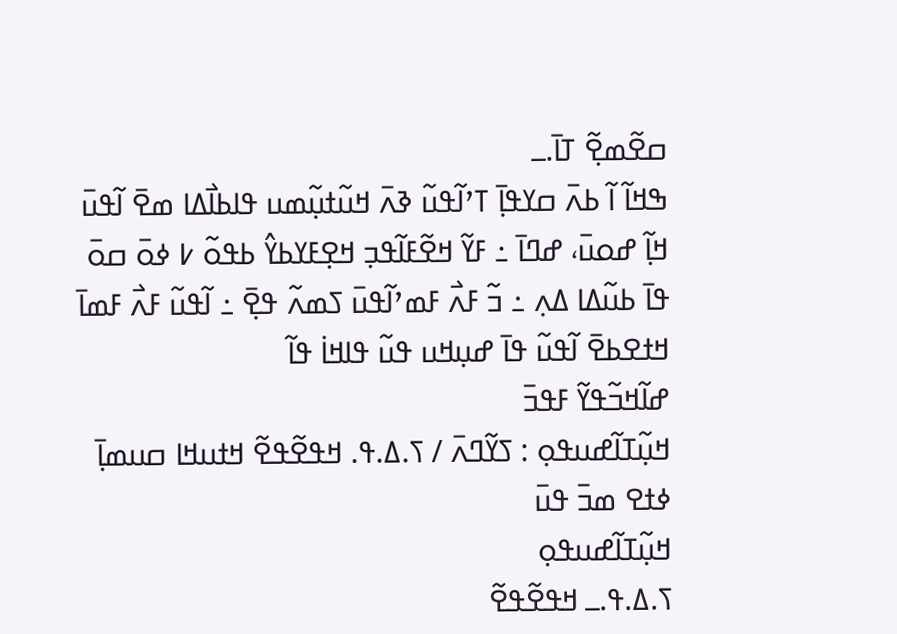ߛߐ߬ߘߐ߲߬ ߠߊ߫.ߺ
ߒߞߊ߬ ߊ߬ ߕߍ߫ ߛߌߟߊ߲߫ ߠߴߊ߬ߟߎ߬ ߢߍ߫ ߞߎ߬ߙߎ߲߬ߘߎ ߟߊߕߊ߯ߡߊ ߘߐ߫ ߊ߬ߟߎ߫ ߞߊ߲߬ ߝߋߎ߫، ߝߣߊ߫ ߸ ߓߌ߬ ߞߐ߬ߓߊ߬ߟߏ߲ ߞߐ߲ߓߌߕߌ߮ ߕߟߋ߬ ߇ ߦߋ߫ ߛߋ߫ ߟߊ߫ ߕߎ߬ߡߊ ߡߍ߲ ߸ ߏ߬ ߓߍ߯ ߓߘߴߊ߬ߟߎ߫ ߖߘߍ߬ ߟߐ߲߫ ߸ ߊ߬ߟߎ߬ ߓߍ߯ ߓߘߊ߫ ߞߙߐߕߐ߫ ߊ߬ߟߎ߬ ߟߊ߫ ߝߎ߲ߞߎ ߟߎ߬ ߟߊߞߊ߭ ߟߊ߬
ߝߊ߬ߞߏ߬ߟߌ߬ ߓߟߏ߫
ߞߎ߲߬ߠߊ߬ߝߎߟߋ߲ : ߖߌ߬ߣߍ߫ / ߖ.ߡ.ߟ. ߞߟߐ߬ߟߐ߬ ߞߙߎߞߊ ߛߎߘߊ߲߫ ߦߙߐ ߘߏ߫ ߟߎ߫
ߞߎ߲߬ߠߊ߬ߝߎߟߋ߲
ߖ.ߡ.ߟ.ߺ ߞߟߐ߬ߟߐ߬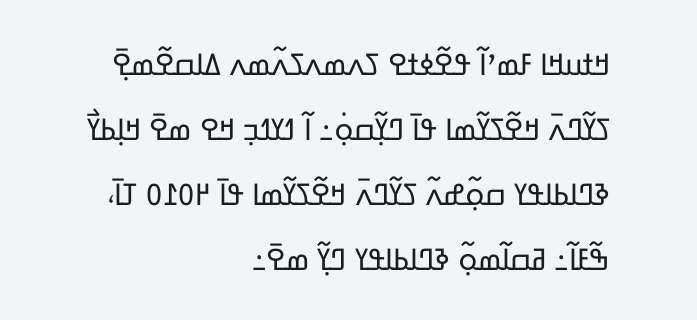ߞߙߎߞߊ ߓߘߴߊ߬ ߟߐ߬ߦߙߐ ߖߍߘߍߖߍ߬ߘߍ ߡߊߛߐ߬ߘߐ߲߫ ߖߌ߬ߣߍ߫ ߞߐ߬ߖߌ߬ߘߊ ߟߊ߫ ߣߌ߲߬ߛߋ߲߭߸ ߊ߬ ߗߌߗߏ߲ ߞߐ ߘߐ߫ ߞߊ߲ߕߌ߯ ߢߣߊߕߊߟߌ ߛߋ߲߬ߝߍ߬ ߖߌ߬ߣߍ߫ ߞߐ߬ߖߌ߬ߘߊ ߟߊ߫ ߂߀߁߀ ߠߊ߫، ߒ߬ߓߊ߬߸ ߥߛߊ߬ߘߋ߲߬ ߢߣߊߕߊߟߌ ߣߌ߲߬ ߘߐ߫߸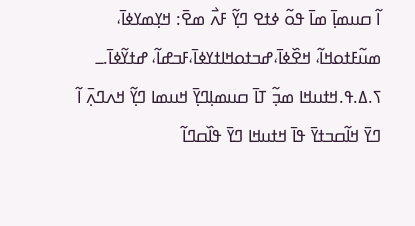ߊ߬ ߛߎߘߊ߲߫ ߘߊ߫ ߟߋ߬ ߦߙߐ ߣߌ߲߬ ߓߍ߯ ߘߐ߫: ߞߌ߲ߘߌߦߊ߫، ߘߎ߬ߓߙߋߞߊ߬، ߞߐ߰ߦߊ߫،ߝߏߙߋߞߊߙߌߦߊ߫،ߓߏߝߊ߬، ߝߙߌ߬ߦߊ߫.ߺ
ߖ.ߡ.ߟ.ߞߙߎߞߊ ߘߏ߲߬ ߠߊ߫ ߛߎߘߊ߲ߣߌ߲߫ ߞߎߘߊ ߣߌ߲߬ ߞߍߣߍ߲߫ ߊ߬ ߣߌ߫ ߞߊ߬ߛߏߙߌ߫ ߟߊ߫ ߞߙߎߞߊ ߣߌ߫ ߟߊ߰ߛߣߊ߬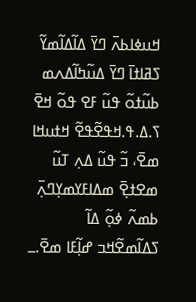ߞߎߦߊߕߍ߫ ߣߌ߫ ߡߊ߬ߡߊ߬ߘߌ߬ ߖߥߊߙߊ߫ ߣߌ߫ ߡߎ߬ߤߊ߬ߡߍߘ ߕߎ߬ߙߋ߬ ߟߎ߬ ߓߐ ߟߋ߬ ߞߐ߫ ߖ.ߡ.ߟ.ߞߟߐ߬ߟߐ߬ ߞߙߎߞߊ ߘߐ߫، ߏ߬ ߟߎ߬ ߡߍ߲ ߠߎ߬ ߘߐߙߐ߲߫ ߘߡߊߓߌߘߌ߲ߣߍ߲߫ ߕߘߍ߬ ߦߋ߲߬ ߡߊ߬ ߖߡߊ߬ߘߐ߬ߞߏ ߝߊ߲߬ߓߊ ߘߐ߫.ߺ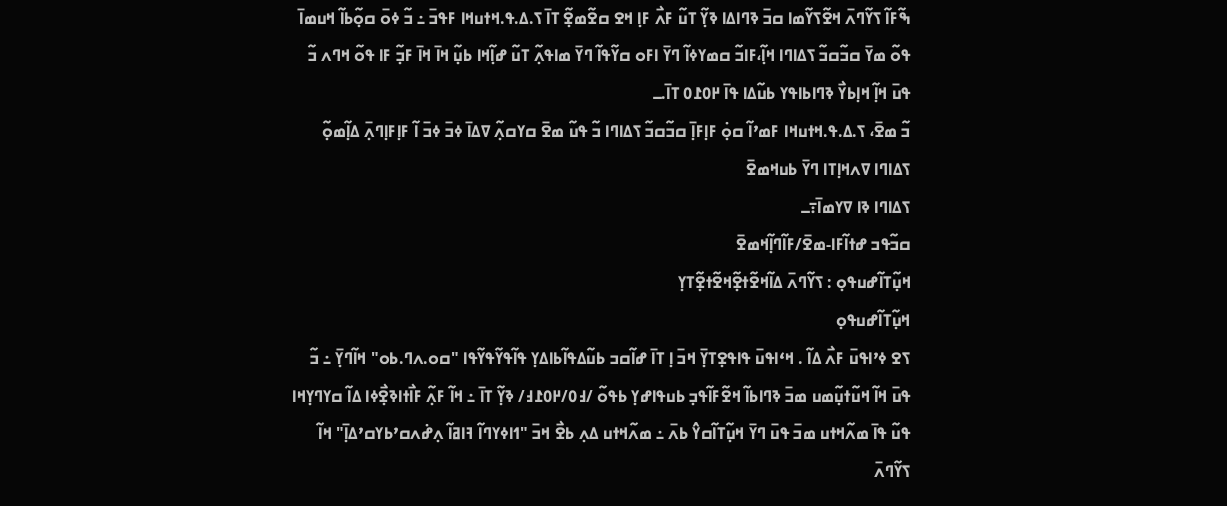ߒ߬ߓߊ߬ ߖߌ߬ߣߍ߫ ߞߐ߬ߖߌ߬ߘߊ ߛߏ߫ ߢߣߊߡߊ ߢߌ߲߬ ߠߎ߬ ߓߍ߯ ߓߊ߲ ߞߐ ߛߐ߬ߘߐ߲߬ ߠߊ߫ ߖ.ߡ.ߟ.ߞߙߎߞߊ ߓߟߏ߫ ߸ ߏ߬ ߦߋ߫ ߛߋ߲߬ߕߊ߬ ߞߎߘߊ߫ ߟߋ߬ ߘߌ߫ ߛߏ߬ߛߏ߬ ߖߡߊߣߊ ߞߊ߲߬،ߓߊߏ߬ ߛߘߌߦߊ߬ ߣߌ߫ ߊߓߋ ߛߌ߬ߟߊ߬ ߣߌ߫ ߘߊߟߍ߲߬ ߠߎ߬ ߝߊ߲߬ߞߊ ߕߎ߲߬ ߞߊ߫ ߞߊ߫ ߓߏ߲߬ ߓߊ ߟߋ߬ ߞߣߍ ߏ߬ ߟߎ߫ ߞߊ߲߬ ߞߊ߲ߕߌ߯ ߢߣߊߕߊߟߌ ߕߎ߬ߡߊ ߟߊ߫ ߂߀߁߀ ߠߊ߫.ߺ
ߏ߬ ߘߐ߫، ߖ.ߡ.ߟ.ߞߙߎߞߊ ߓߘߴߊ߬ ߛߋ߲߭ ߓߊ߲ߓߊ߲߫ ߛߏ߬ߛߏ߬ ߖߡߊߣߊ ߏ߬ ߟߎ߬ ߘߐ߫ ߛߌߛߍ߲߬ ߜߡߊ߫ ߦߏ߫ ߦߏ߫ ߊ߬ ߓߊ߲ߓߊ߲ߣߍ߲߫ ߡߊ߲߬ߘߋ߲߬ ߖߡߊߣߊ ߜߍߞߊ߲ߠߊ ߣߌ߫ ߕߎߞߘߐ߫
ߖߡߊߣߊ ߢߊ ߜߌߘߊ߫߹ߺ
ߛߏ߬ߟߏ ߝߙߊ߬ߓߊ-ߘߐ߫/ߓߊ߬ߣߊ߲߬ߞߘߐ߫
ߞߎ߲߬ߠߊ߬ߝߎߟߋ߲ : ߖߌ߬ߣߍ߫ ߡߊ߬ߞߐ߬ߙߐ߲߬ߞߐ߬ߙߐ߲߬ߠߌ߲
ߞߎ߲߬ߠߊ߬ߝߎߟߋ߲
ߖߐ ߦߴߊߟߎ߫ ߓߍ߯ ߡߊ߬ . ߞߵߊߟߎ߫ ߟߊߟߐ߲ߠߌ߲߫ ߞߏ߫ ߊ߲ ߠߊ߫ ߝߊ߬ߛߏ ߕߎ߬ߡߟߊ߬ߕߊߡߌ߲ ߟߊ߬ߟߌ߬ߟߌ߬ߟߊ "ߛߋ.ߍߣ.ߕߋ" ߞߊ߬ߣߌ߲߫ ߸ ߏ߬ ߟߎ߫ ߞߊ߬ ߞߎ߬ߙߎ߲߬ߘߎ ߘߏ߫ ߢߣߊߕߊ߬ ߞߐ߬ߓߊ߬ߟߏ߲ ߕߎߟߊߝߌ߲ ߕߟߋ߬ /߃߀/߂߀߁߃/ ߢߌ߲߬ ߠߊ߫ ߸ ߞߊ߬ ߓߍ߲߬ ߓߊ߯ߙߊߢߐ߲߯ߦߊ ߡߊ߬ ߛߌߣߌ߲ߞߊ ߟߎ߬ ߟߊ߫ ߘߍ߬ߞߙߎ ߘߏ߫ ߟߎ߫ ߣߌ߫ ߞߎ߲߬ߠߊ߬ߛߌ߮ ߕߍ߫ ߸ ߘߍ߬ߞߙߎ ߡߍ߲ ߕߐ߯ ߞߏ߫ "ߗߊߦߌߣߊ߬ ߔߊߥߊ߬ ߍ߲ߝ߭ߍߛߴߕߌߛߴߡߊ߲߫" ߞߊ߬ ߖߌ߬ߣߍ߫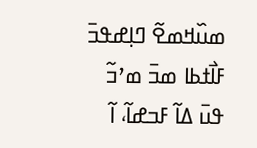ߘߎ߰ߞߘߐ߬ ߣߊ߲ߝߟߏ߫ ߓߊ߯ߙߕߊ ߘߏ߫ ߘߴߏ߬ ߟߎ߫ ߡߊ߬ ߓߏߝߊ߬، ߊ߬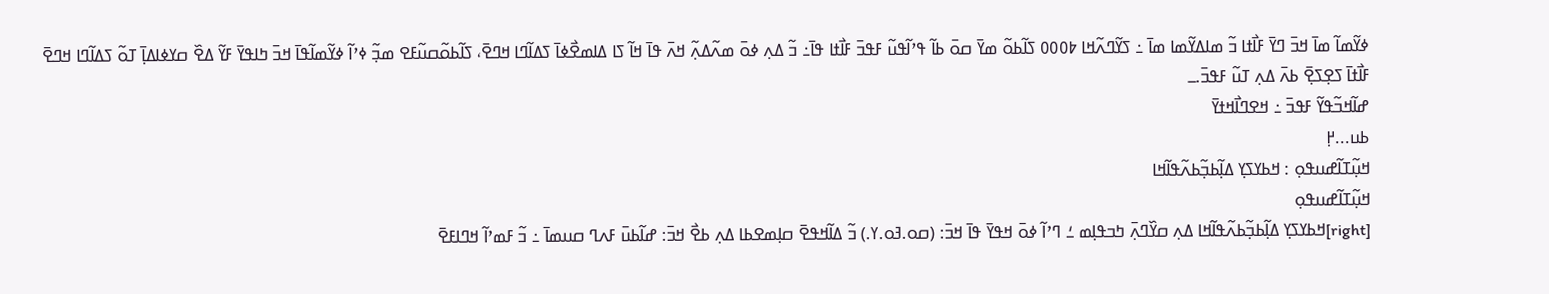ߦߌ߬ߘߊ߬ ߘߊ߫ ߞߏ߫ ߣߌ߫ ߓߊ߯ߙߊ ߏ߬ ߘߊߡߌ߬ߘߊ ߘߊ߫ ߸ ߖߌ߬ߣߍ߬ߞߊ ߈߀߀߀ ߖߊ߬ߕߋ߬ ߘߌ߫ ߛߋ߫ ߕߊ߬ ߟߴߊ߬ߟߎ߬ ߓߟߏ߫ ߓߊ߯ߙߊ ߟߊ߫߸ ߏ߬ ߡߍ߲ ߦߋ߫ ߘߍ߬ߡߍ߲߬ ߞߍ߫ ߟߊ߫ ߞߊ߬ ߖߊ ߡߊߘߐ߯ߦߊ߫ ߖߡߊ߬ߣߊ ߞߣߐ߫، ߖߊ߬ߕߋ߬ߛߎ߬ߓߐ ߘߏ߲߬ ߦߴߊ߬ ߦߌ߬ߘߊ߬ߟߊ߫ ߞߏ߫ ߤߊߟߌ߫ ߓߌ߬ ߡߐ߰ ߛߌߦߊߡߊ߲߫ ߠߋ߬ ߖߡߊ߬ߣߊ ߞߣߐ߫ ߓߊ߯ߙߊ߫ ߖߐ߲ߖߐ߲߫ ߕߍ߫ ߡߍ߲ ߠߎ߬ ߓߟߏ߫.ߺ
ߝߊ߬ߞߏ߬ߟߌ߬ ߓߟߏ߫ ߸ ߞߐߣߊ߯ߞߙߌ߫
ߕߎ...߂߲
ߞߎ߲߬ߠߊ߬ߝߎߟߋ߲ : ߞߕߌߖߌ߲ ߡߊ߲߬ߕߏ߲߬ߕߍ߬ߟߊ߬ߞߊ
ߞߎ߲߬ߠߊ߬ߝߎߟߋ߲
[right]ߞߕߌߖߌ߲ ߡߊ߲߬ߕߏ߲߬ߕߍ߬ߟߊ߬ߞߊ ߡߍ߲ ߛߌ߰ߣߍ߲߫ ߤߏߟߊ߲ߘ ߑ ߣߴߊ߬ ߦߋ߫ ߞߟߌ߫ ߟߊ߫ ߞߏ߫: (ߛߋ.ߔߋ.ߌ.) ߏ߬ ߡߊ߬ߞߟߐ߫ ߛߊ߲ߘߐߕߊ ߡߍ߲ ߕߐ߯ ߞߏ߫: ߝߊ߬ߕߎ߫ ߓߍߣ ߛߎߘߊ߫ ߸ ߏ߬ ߓߘߴߊ߬ ߞߣߊߓߐ߫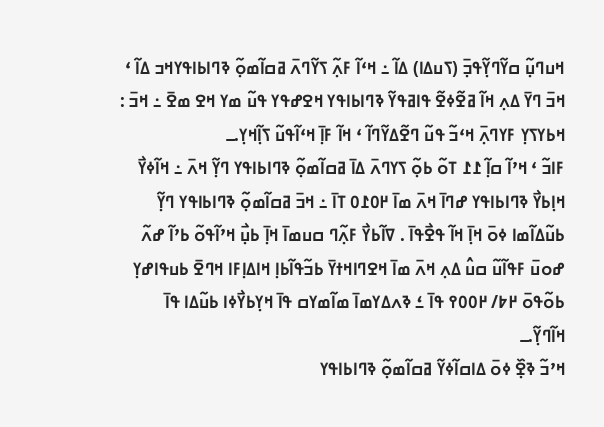ߞߎߣߎ߲߬ ߛߌ߬ߣߌ߲߬ߟߏ߲߫ (ߖߎߡߊ) ߡߊ߬ ߸ ߞߵߊ߬ ߓߍ߲߬ ߖߌ߬ߣߍ߫ ߥߛߊ߬ߘߋ߲߬ ߢߣߊߕߊߟߌߞߏ ߡߊ߬ ߵ ߞߏ߫ ߣߌ߫ ߡߍ߲ ߞߊ߬ ߥߐ߬ߦߐ߬ ߟߊߥߟߌ߬ ߢߣߊߕߊߟߌ ߞߐߝߟߌ ߟߎ߬ ߘߌ ߞߐ ߘߐ߫ ߸ ߞߏ߫ : ߞߕߌߖߌ߲ ߓߌߣߍ߲߫ ߞߵߏ߬ ߟߎ߬ ߣߐ߬ߡߌ߬ߣߊ߬ ߵ ߞߊ߬ ߓߊ߲߫ ߞߵߊ߬ߟߎ߬ ߖߊ߲߬ߞߌ߲.ߺ
ߓߊߏ߬ ߵ ߞߴߊ߬ ߛߊ߲߬ ߁߁ ߠߋ߬ ߕߋ߲߬ ߖߌߣߍ߫ ߡߊ߫ ߥߛߊ߬ߘߋ߲߬ ߢߣߊߕߊߟߌ ߣߌ߲߬ ߞߍ߫ ߸ ߞߊ߬ߦߌ߯ ߞߊ߲ߕߌ߯ ߢߣߊߕߊߟߌ ߝߣߊ߫ ߞߍ߫ ߘߊ߫ ߂߀߁߀ ߠߊ߫ ߸ ߞߏ߫ ߥߛߊ߬ߘߋ߲߬ ߢߣߊߕߊߟߌ ߣߌ߲߬ ߕߎ߬ߡߊ߬ߘߊ ߦߋ߫ ߞߊ߲߫ ߞߊ߬ ߟߐ߯ߟߊ߫ . ߜߊ߬ߕߌ߯ ߓߍ߲߬ߣ ߛߎߘߊ߫ ߞߊ߲߫ ߕߎ߲߯ ߞߴߊ߬ߟߋ߬ ߕߴߊ߬ ߝߍ߬ ߝߋߎ߫ ߓߟߊ߬ߎ߬ ߛߎ߮ ߡߍ߲ ߞߍ߫ ߘߊ߫ ߞߐߣߊߞߙߌ߫ ߕߏ߬ߟߊ߬ߕߊ߲ ߞߊߡߊ߲ߓߊ ߞߣߐ߫ ߕߎߟߊߝߌ߲ ߕߋ߬ߟߋ߫ ߂߈/ ߂߀߀߉ ߟߊ߫ ߑ ߢߍߡߌߘߊ߫ ߘߊ߬ߘߌߛ ߟߊ߫ ߞߌ߲ߕߌ߯ߦߊ ߕߎ߬ߡߊ ߟߊ߫ ߞߊ߬ߣߌ߲߬.ߺ
ߞߴߏ߬ ߢߐ߲߰ ߦߋ߫ ߡߊߛߊ߬ߦߌ߬ ߥߛߊ߬ߘߋ߲߬ ߢߣߊߕߊߟߌ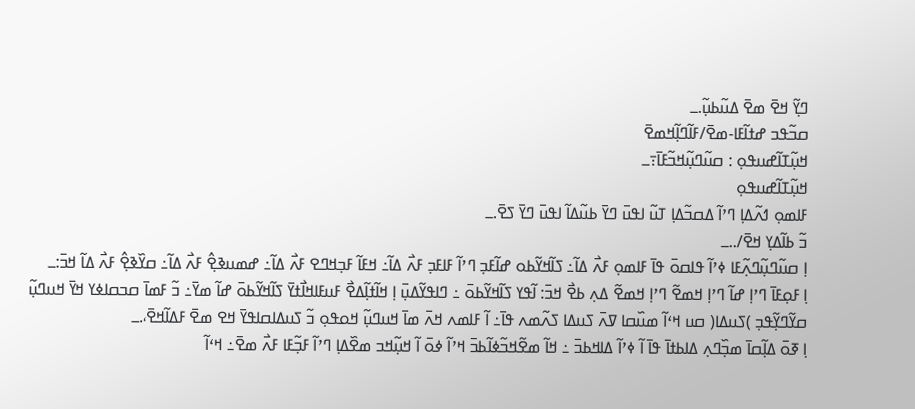ߣߌ߲߬ ߞߐ߫ ߘߐ߫ ߡߎ߬ߕߎ߲߬.ߺ
ߛߏ߬ߟߏ ߝߙߊ߬ߓߊ-ߘߐ߫/ߓߊ߬ߣߊ߲߬ߞߘߐ߫
ߞߎ߲߬ߠߊ߬ߝߎߟߋ߲ : ߛߎ߬ߣߎ߲߬ߞߏ߬ߓߊ߫߹ߺ
ߞߎ߲߬ߠߊ߬ߝߎߟߋ߲
ߓߊߘߋ߲ ߗߍ߬ߡߊ߲ ߣߴߊ߬ ߡߛߏ߬ߡߊ߲ ߠߎ߬ ߊߟߎ߫ ߣߌ߫ ߕߎ߬ߡߊ߬ ߊߟߎ߫ ߣߌ߫ ߖߐ߫.ߺ
ߏ߬ ߕߊ߬ߡߌ߲ ߞߐ߫/..ߺ
ߊ߲ ߛߎ߬ߣߎ߲߬ߣߍ߲߬ߓߊ ߦߴߊ߬ ߟߊߛߋ߫ ߟߊ߫ ߓߊߘߋ߲ ߓߍ߯ ߡߊ߬߸ ߖߊ߬ߞߌ߬ߕߋ ߝߊ߬ߓߏ߲ ߣߴߊ߬ ߓߊߓߏ߲ ߓߍ߯ ߡߊ߬߸ ߞߓߊ߬ ߓߏ߲ߞߣߐ ߓߍ߯ ߡߊ߬߸ ߝߘߎߢߐ߲߮ ߓߍ߯ ߡߊ߬߸ ߛߌ߰ߢߐ߲߮ ߓߍ߯ ߡߊ߬ ߞߏ߫:ߺ
ߊ߲ ߓߋ߲ߓߊ߫ ߣߴߊ߲ ߝߊ߬ ߣߴߊ߲ ߞߘߐ߬ ߣߴߊ߲ ߞߘߐ߬ ߡߍ߲ ߕߐ߯ ߞߏ߫: ߊ߬ߟߌ ߖߊ߬ߞߌ߬ߕߋ߫ ߸ ߣߊߟߌ߬ߡߎ߲߫ ߊ߲ ߞߊ߬ߙߊ߲߬ߡߐ߯ ߓߎߓߊߞߊ߯ߙߌ߫ ߖߊ߬ߞߌ߬ߕߋ߫ ߝߊ߬ ߘߌ߫߸ ߏ߬ ߓߘߊ߫ ߛߏߛߊߦߌ ߞߌ߫ ߞߎߣߎ߲߬ ߛߌ߬ߣߌ߲߬ߟߏ߲ )ߖߎߡߊ( ߛߎ ߞߵߊ߬ ߘߎ߰ߛߊ ߜߍ߫ ߖߎߡߊ ߖߍ߬ߘߍ ߟߊ߫߸ ߊ߬ ߓߊߘߍ ߞߍ߫ ߘߊ߫ ߞߎߣߎ߲߬ ߞߋߟߋ߲ ߏ߬ ߖߎߡߊߛߊߟߌ߫ ߞߐ ߘߐ߫ ߓߡߊ߬ߞߐ߫،.ߺ
ߊ߲ ߧߋ߫ ߡߊ߲߬ߛߊ߫ ߘߏ߲߰ߣߍ߲ ߡߊߕߙߊ߫ ߟߊ߫ ߊ߬ ߦߴߊ߬ ߡߊߞߕߏ߫ ߸ ߞߊ߬ ߘߐ߬ߞߏ߬ߦߊ߬ߕߏ߫ ߞߴߊ߬ ߦߋ߫ ߊ߬ ߞߎ߲߬ߞߏ ߘߐ߰ߡߊ߲ ߣߴߊ߬ ߓߏ߲߬ߓߊ ߓߍ߯ ߘߐ߫߸ ߞߵߊ߬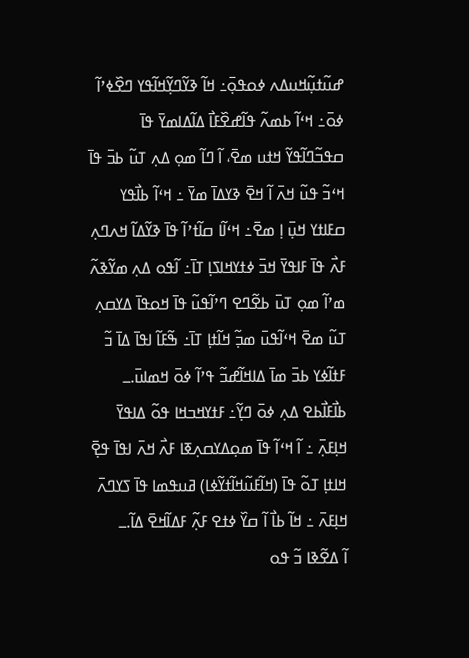ߝߎ߬ߙߎ߲߬ߞߎߡߍ ߦߋߟߋ߲߫߸ ߞߊ߬ ߢߌ߬ߣߌ߲߬ߞߊ߬ߟߌ ߣߐ߰ߦߴߊ߬ ߦߋ߫߸ ߞߵߊ߬ ߕߘߍ߬ ߟߊ߬ߝߐ߰ߓߊ߯ ߡߊ߬ߡߊߘߌ߫ ߟߊ߫ ߛߟߏ߬ߣߊ߬ߟߌ߬ ߞߙߎ ߘߐ߫، ߊ߬ ߣߊ߬ ߘߋ߲ ߡߍ߲ ߠߎ߬ ߕߏ߫ ߟߊ߫ ߞߵߏ߬ ߟߎ߬ ߞߍ߫ ߊ߬ ߞߐ߫ ߢߌߡߊ߫ ߘߌ߫ ߸ ߞߵߊ߬ ߕߊ߯ߟߌ ߛߓߊߙߌ ߞߎ߲߫ ߊ߲ ߘߐ߫߸ ߞߵߊ߬ߊ ߛߊ߬ߙߴߊ߬ ߟߊ߫ ߢߌ߬ߡߊ߬ ߞߍߣߍ߲ ߓߍ߯ ߟߊ߫ ߓߊߟߌ߫ ߞߏ߫ ߦߙߌߞߊߖߊ߲ ߠߊ߫߸ ߊ߬ߟߋ ߡߍ߲ ߘߌ߬ߢߍ߬ ߘߴߊ߬ ߘߋ߲ ߠߎ߫ ߕߐ߬ߣߐ ߣߴߊ߬ߟߎ߬ ߟߊ߫ ߞߋߟߊ߫ ߡߌߛߍ߲ ߠߎ߬ ߘߐ߫ ߞߵߊ߬ߟߎ߫ ߘߏ߲߬ ߞߊ߬ߙߊ߲ ߠߊ߫߸ ߒ߬ߓߊ߬ ߊߟߊ߫ ߡߊ߫ ߏ߬ ߓߙߊ߬ߦߌ ߕߏ߫ ߘߊ߫ ߡߊߞߊ߬ߝߏ߬ ߟߴߊ߬ ߦߋ߫ ߞߘߊߎ߫.ߺ
ߕߊ߯ߓߊ߯ߕߐ ߡߍ߲ ߦߋ߫ ߣߌ߲߬߸ ߓߙߌߞߏߞߊ ߟߋ߬ ߡߊߟߌ߫ ߞߊ߲ߓߍ߲߫ ߸ ߊ߬ ߞߵߊ߬ ߟߊ߫ ߘߋ߲ߡߌߛߍ߲ߧߊ ߓߍ߯ ߞߍ߫ ߊߟߊ߫ ߟߐ߲߫ ߞߊߙߊ߲ ߠߋ߬ ߟߊ߫ (ߞߊ߬ߓߎ߬ߞߊ߬ߙߌ߬ߦߊ) ߥߎߟߘߊ ߟߊ߫ ߖߌߣߍ߫ ߞߊ߲ߓߍ߫ ߸ ߞߊ߬ ߕߊ߯ ߊ߬ ߛߌ߰ ߦߙߐ ߓߍ߲߬ ߓߡߊ߬ߞߐ߫ ߡߊ߬.ߺ
ߊ߬ ߡߐ߬ߢߊ ߏ߬ ߟߋ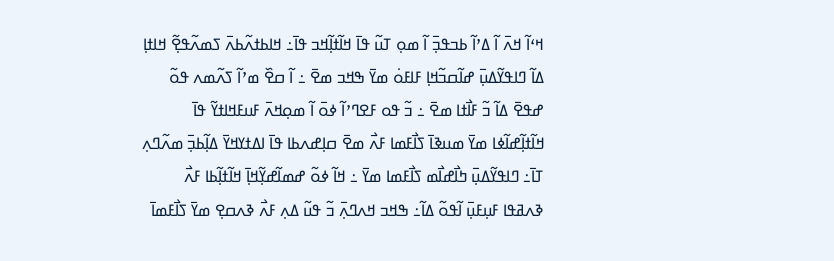ߞߵߊ߬ ߞߍ߫ ߊ߬ ߡߴߊ߬ ߕߏߟߏ߲߫ ߊ߬ ߘߋ߲ ߠߎ߬ ߟߊ߫ ߞߊ߬ߙߊ߲߬ߞߏ ߟߊ߫߸ ߞߊߕߙߍ߬ߕߍ߫ ߖߘߍ߬ߟߐ߲߬ ߞߊߙߊ߲ ߡߊ߬ ߣߊߟߌ߬ߡߎ߲߫ ߝߊ߬ߛߏ߬ߞߊ߲ ߓߊߓߋ߭ ߘߌ߫ ߒߞߏ ߘߐ߫ ߸ ߊ߬ ߛߐ߰ ߘߴߊ߬ ߖߍ߬ߘߍ ߟߋ߬ ߝߟߐ߫ ߡߊ߬ ߏ߬ ߓߊ߯ߙߊ ߘߐ߫ ߸ ߏ߬ ߟߋ ߓߐߣߴߊ߬ ߦߋ߫ ߊ߬ ߘߋ߲ߞߍ߫ ߓߎߓߞߊߙߌ߬ ߟߊ߫ ߞߊ߬ߙߊ߲߬ߝߊ߬ߦߊ ߘߌ߫ ߘߎߢߊ߫ ߖߊ߯ߓߘߊ ߓߍ߯ ߘߐ߫ ߛߊ߲ߝߍߕߊ ߟߊ߫ ߊߡߙߌߞߌ߫ ߡߊ߲߬ߕߏ߲߫ ߘߍ߬ߣߍ߲ ߠߊ߫߸ ߣߊߟߌ߬ߡߎ߲߫ ߤߊ߯ߝߊ߯ߘ ߖߊ߯ߓߘߊ ߘߌ߫ ߸ ߞߊ߬ ߦߋ߬ ߝߘߊ߬ߝߌ߲߬ߞߊ߲߫ ߞߊ߬ߙߊ߲߬ߕߊ ߓߍ߯ ߢߍߥߟߊ ߓߎ߲ߓߎ߲߫ ߊ߬ߟߋ߬ ߡߊ߬߸ ߒߞߏ ߞߍߣߍ߲߫ ߏ߬ ߟߎ߬ ߡߍ߲ ߓߍ߯ ߢߍߛߐ߲ ߘߌ߫ ߖߊ߯ߓߘߊ߫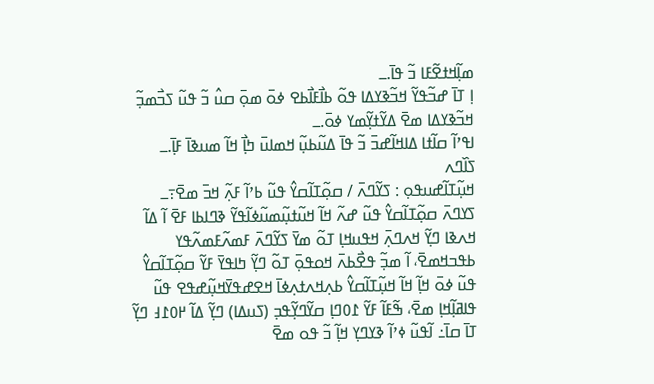ߘߊ߲߬ߞߙߐ߬ߓߊ ߏ߬ ߟߊ߫.ߺ
ߊ߲ ߠߊ߫ ߝߏ߬ߟߌ߬ ߞߏ߬ߢߌߡߊ ߟߋ߬ ߕߊ߯ߓߊ߯ߕߐ ߦߋ߫ ߘߋ߲߫ ߛߎ߮ ߏ߬ ߟߎ߬ ߖߏ߯ߘߏ߲߬ ߞߏ߬ߢߌߡߊ ߘߐ߫ ߡߌ߬ߙߌ߲߬ߘߌ ߦߋ߫.ߺ
ߊߟߴߊ߬ ߛߊ߬ߙߊ ߡߊߞߊ߬ߝߏ߫ ߏ߬ ߟߊ߫ ߡߎ߬ߕߎ߲߬ ߞߘߊߎ߫ ߤߊ߲߯ ߞߊ߬ ߘߎߢߊ߫ ߓߊ߲߫.ߺ
ߖߊ߰ߣߍ
ߞߎ߲߬ߠߊ߬ߝߎߟߋ߲ : ߖߌ߬ߣߍ߫ / ߛߋ߲߬ߠߊ߬ߛߌ߮ ߟߎ߬ ߕߴߊ߬ ߓߍ߲߬ ߞߏ߫ ߘߐ߫߹ߺ
ߖߌߣߍ߫ ߛߋ߲߬ߠߊ߬ߛߌ߮ ߟߎ߬ ߝߍ߬ ߞߊ߬ ߞߎ߬ߙߎ߲߬ߘߎ߬ߦߊ߬ߟߌ߬ ߢߣߊߕߊ ߓߐ߫ ߊ߬ ߡߊ߬
ߞߍߢߊ ߣߌ߲߬ ߞߍߣߍ߲߫ ߞߟߎߞߊ߲ ߠߋ߬ ߘߌ߫ ߖߌ߬ߣߍ߫ ߓߘߍ߬ߓߘߍ߬ߟߌ ߕߟߏߞߘߐ߫، ߊ߬ ߘߏ߲߬ ߟߐ߯ߕߍ߫ ߞߋߟߋ߲߫ ߠߋ߬ ߣߌ߲߬ ߤߊߟߌ߫ ߓߌ߬ ߛߋ߲߬ߠߊ߬ߛߌ߮ ߟߎ߬ ߦߋ߫ ߞߊ߲߬ ߞߊ߬ ߞߎ߲߬ߠߊ߬ߛߌ߮ ߕߍ߲ߞߍߙߍ߲ߦߊ߫ ߞߐߝߟߌ߫ߞߎ߲߬ߝߟߐ ߟߎ߬ ߟߊߥߊ߲߬ߞߊ߲ ߘߐ߫، ߒ߬ߓߊ߬ ߓߌ߬ ߁߀ߣߊ߲ ߛߌ߬ߣߌ߲߬ߟߏ߲ (ߖߎߡߊ) ߣߌ߲߬ ߡߊ߬ ߂߀߁߃ ߣߌ߲߬ ߠߊ߫ ߛߊ߫߸ ߊ߬ߟߎ߬ ߦߴߊ߬ ߢߌߣߌ߲ ߞߊ߲߬ ߏ߬ ߟߋ ߘߐ߫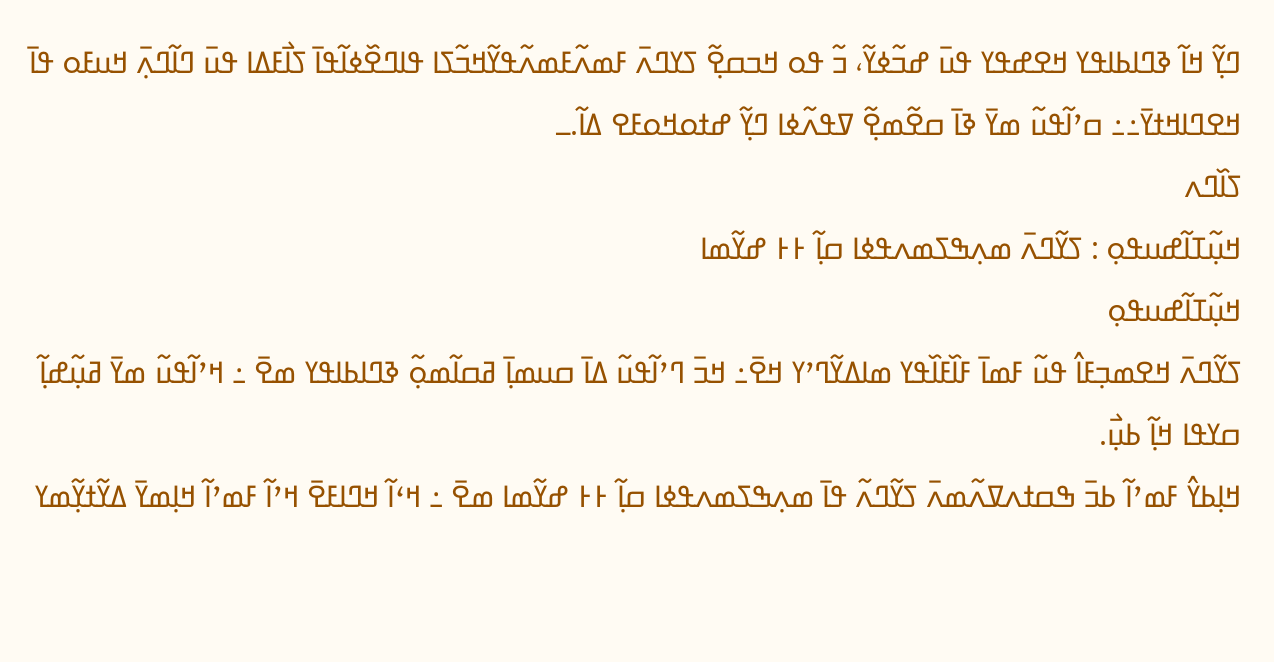ߣߌ߲߬ ߞߊ߬ ߢߣߊߕߊߟߌ ߞߐߝߟߌ ߟߎ߫ ߝߏ߬ߦߌ߬، ߏ߬ ߟߋ ߞߏߛߐ߲߬ ߖߌߣߍ߫ ߓߘߍ߬ߓߘߍ߬ߟߌ߬ߞߏ߬ߖߊ ߟߊߣߐ߰ߦߊ߬ߟߊ߫ ߖߊ߯ߓߡߊ ߟߎ߫ ߣߊ߬ߣߍ߲߫ ߞߎߓߋ ߟߊ߫ ߞߐߣߊߞߙߌ߫߸߸ ߛߴߊ߬ߟߎ߬ ߘߌ߫ ߢߊ߫ ߛߐ߬ߘߐ߲߬ ߜߟߍ߬ߦߊ ߣߌ߲߬ ߝߙߋߞߋߓߐ ߡߊ߬.ߺ
ߖߊ߰ߣߍ
ߞߎ߲߬ߠߊ߬ߝߎߟߋ߲ : ߖߌ߬ߣߍ߫ ߘߍ߲ߒߖߘߍߟߦߊ ߛߊ߲߬ ߅߅ ߝߌ߬ߘߊ
ߞߎ߲߬ߠߊ߬ߝߎߟߋ߲
ߖߌ߬ߣߍ߫ ߞߐߘߏ߲ߓߊ߮ ߟߎ߬ ߓߘߊ߫ ߓߊ߰ߓߊ߰ߟߌ ߘߊߡߌ߬ߣߴߌ ߞߐ߫߸ ߞߏ߫ ߣߴߊ߬ߟߎ߬ ߡߊ߫ ߛߎߘߊ߲߫ ߥߛߊ߬ߘߋ߲߬ ߢߣߊߕߊߟߌ ߘߐ߫ ߸ ߞߴߊ߬ߟߎ߬ ߘߌ߫ ߥߎ߲߬ߝߊ߲߬ ߛߌߟߊ ߞߊ߲߬ ߕߎ߲߯.
ߞߊ߲ߕߌ߮ ߓߘߴߊ߬ ߕߏ߫ ߒߛߙߍߜߍ߬ߘߍ߫ ߖߌ߬ߣߍ߬ ߟߊ߫ ߘߍ߲ߒߖߘߍߟߦߊ ߛߊ߲߬ ߅߅ ߝߌ߬ߘߊ ߘߐ߫ ߸ ߞߵߊ߬ ߞߣߊߓߐ߫ ߞߴߊ߬ ߓߘߴߊ߬ ߞߊ߲ߘߌ߫ ߡߌ߬ߙߌ߲߬ߘߌ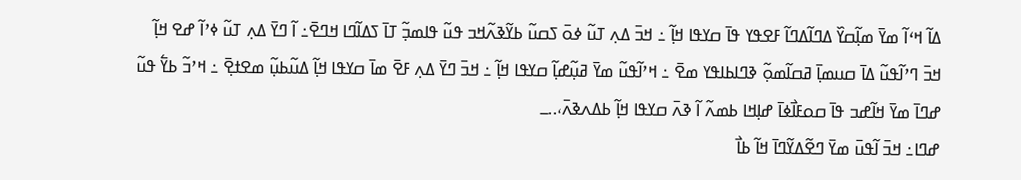ߡߊ߬ ߞߵߊ߬ ߘߌ߫ ߘߊ߲߬ߛߌ߰ ߡߣߊ߬ߡߣߊ߬ ߓߐߟߌ ߟߊ߫ ߛߌߟߊ ߞߊ߲߬ ߸ ߞߏ߫ ߡߍ߲ ߠߎ߬ ߦߋ߫ ߖߛߎ߬ ߕߌ߬ߢߍ߬ߞߏ ߟߎ߬ ߟߊߘߏ߲߬ ߠߊ߫ ߖߡߊ߬ߣߊ ߞߣߐ߫߸ ߊ߬ ߣߌ߫ ߡߍ߲ ߠߎ߬ ߦߴߊ߬ ߝߐ ߞߊ߲߬ ߞߏ߫ ߣߴߊ߬ߟߎ߬ ߡߊ߫ ߛߎߘߊ߲߫ ߥߛߊ߬ߘߋ߲߬ ߢߣߊߕߊߟߌ ߘߐ߫ ߸ ߞߴߊ߬ߟߎ߬ ߘߌ߫ ߥߎ߲߬ߝߊ߲߬ ߛߌߟߊ ߞߊ߲߬ ߸ ߞߏ߫ ߣߌ߫ ߡߍ߲ ߓߐ߫ ߘߊ߫ ߛߌߟߊ ߞߊ߲߬ ߡߎ߬ߕߎ߲߬ ߘߐߙߐ߲߫ ߸ ߞߴߏ߬ ߕߌ߱ ߟߎ߬ ߝߣߊ߫ ߘߌ߫ ߞߊ߬ߝߏ ߟߊ߫ ߛߋߓߊ߯ߦߊ߫ ߝߊ߲ߞߊ ߕߘߍ߬ ߊ߬ ߢߍ߫ ߛߌߟߊ ߞߊ߲߬ ߕߡߍߢߍ߫،..ߺ
ߝߣߊ߸ ߞߏ߫ ߊ߬ߟߎ߫ ߘߌ߫ ߣߐ߬ߡߌ߬ߣߊ߫ ߞߊ߬ ߕߊ߯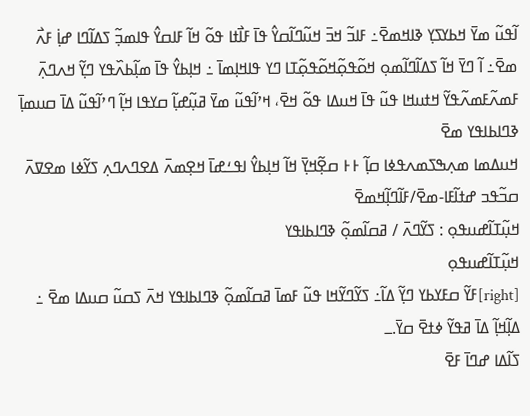ߊ߬ߟߎ߬ ߘߌ߫ ߞߕߌߖߌ߲ ߢߊߞߘߐ߫߸ ߓߊߏ߬ ߞߏ߫ ߞߎ߬ߣߊ߬ߛߌ߮ ߟߊ߫ ߓߊ߯ߙߊ ߟߋ߬ ߞߊ߬ ߓߊߛߌ߮ ߟߊߘߏ߲߬ ߖߡߊ߬ߣߊ ߝߊ߲߭ ߓߍ߯ ߘߐ߫߸ ߊ߬ ߣߌ߫ ߞߊ߬ ߖߡߊ߬ߣߊ߬ߘߋ߲ ߞߋ߬ߟߋ߲߬ߞߋ߬ߟߋ߲߬ߠߊ ߣߌ ߟߊߞߊ߲ߘߊ߫ ߸ ߞߊ߲ߕߌ߮ ߟߊ߫ ߘߊ߲߬ߕߍ߰ߟߌ ߣߌ߲߬ ߞߍߣߍ߲߫ ߓߘߍ߬ߓߘߍ߬ߟߌ߬ ߞߙߎߞߊ ߟߎ߬ ߟߊ߫ ߞߎߡߊ ߟߋ߬ ߞߐ߫، ߞߴߊ߬ߟߎ߬ ߘߌ߫ ߥߎ߲߬ߝߊ߲߬ ߛߌߟߊ ߞߊ߲߬ ߣߴߊ߬ߟߎ߬ ߡߊ߫ ߛߎߘߊ߲߫ ߢߣߊߕߊߟߌ ߘߐ߫
ߞߎߡߘߊ ߘߍ߲ߒߖߘߍߟߦߊ ߛߊ߲߬ ߅߅ ߛߐ߲߬ߞߌ߲߫ ߞߊ߬ ߞߊ߲ߕߌ߮ ߊߟߑߝߊ߫ ߞߐ߲ߘߍ߫ ߡߐߣߍߣߍ߲ ߖߌ߬ߦߊ ߘߐߜߍ߫
ߛߏ߬ߟߏ ߝߙߊ߬ߓߊ-ߘߐ߫/ߓߊ߬ߣߊ߲߬ߞߘߐ߫
ߞߎ߲߬ߠߊ߬ߝߎߟߋ߲ : ߖߌ߬ߣߍ߫ / ߥߛߊ߬ߘߋ߲߬ ߢߣߊߕߊߟߌ
ߞߎ߲߬ߠߊ߬ߝߎߟߋ߲
[right]ߓߌ߬ ߛߓߌߕߌ ߣߌ߲߬ ߡߊ߬߸ ߖߌ߬ߣߌ߬ߞߊ ߟߎ߬ ߓߘߊ߫ ߥߛߊ߬ߘߋ߲߬ ߢߣߊߕߊߟߌ ߞߍ߫ ߖߛߎ߬ ߛߎߡߊ ߘߐ߫ ߸ ߡߊ߲߬ߞߊ߲߬ ߡߊ߫ ߥߟߌ߬ ߦߙߐ߫ ߛߌ߫.ߺ
ߖߊ߬ߡߊ ߝߣߊ߫ ߓߐ߫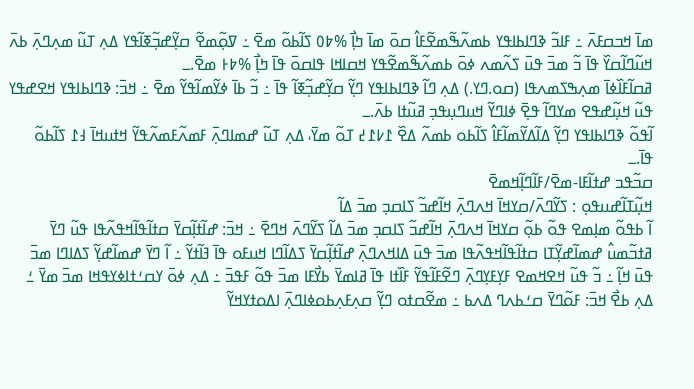ߘߊ߫ ߞߏߛߓߍ߫ ߸ ߓߊߏ߬ ߢߣߊߕߊߟߌ ߕߘߍ߬ߒ߬ߘߐ߬ߓߊ߮ ߛߋ߫ ߘߊ߫ ߤߊ߲߯ %߈߀ ߖߊ߬ߕߋ߬ ߘߐ߫ ߸ ߜߋ߲߬ߘߐ߬ ߛߌ߲߬ߝߏ߲߬ߧߊ߬ߟߌ ߡߍ߲ ߠߎ߬ ߘߍ߲ߣߍ߲߫ ߕߍ߫ ߞߎ߬ߣߊ߬ߛߌ߰ ߟߊ߫ ߏ߬ ߘߏ߫ ߟߎ߫ ߖߍ߬ߘߍ ߦߋ߫ ߕߘߍ߬ߒ߬ߘߐ߬ߟߌ ߞߛߊߞߊ ߟߊߛߋ߫ ߟߊ߫ ߤߊ߲߯ %߈߅ ߘߐ߫.ߺ
ߥߛߊ߬ߓߊ߰ߦߊ߫ ߘߍ߲ߒߖߘߍߟߊ (ߛߋ.ߣߌ.) ߡߍ߲ ߣߊ߬ ߢߣߊߕߊߟߌ ߣߌ߲߬ ߛߌ߲߬ߝߏ߲߬ߧߊ߬ ߟߊ߫ ߸ ߏ߬ ߕߊ߫ ߦߌ߬ߘߊ߬ߟߌ߬ ߘߐ߫ ߸ ߞߏ߫: ߢߣߊߕߊߟߌ ߞߐߝߟߌ ߟߎ߬ ߞߎ߲߬ߝߟߐ ߘߌߣߊ߬ ߟߐ߲߫ ߦߊߣߌ߬ ߞߎߣߎ߲ߟߏ߲ ߥߎ߬ߙߊ ߕߍ߫.ߺ
ߊ߬ߟߋ߬ ߢߣߊߕߊߟߌ ߣߌ߲߬ ߡߊ߬ߡߌ߬ߘߊ߬ߓߊ߮ ߖߊ߬ߕߋ ߕߘߍ߬ ߡߐ߰ ߁߇߁߄ ߠߋ߬ ߘߌ߫، ߡߍ߲ ߠߎ߬ ߝߘߊߣߍ߲߫ ߓߘߍ߬ߓߘߍ߬ߟߌ߬ ߞߙߎߞߊ߫ ߃߁ ߖߊ߬ߕߋ߬ ߟߊ߫.ߺ
ߛߏ߬ߟߏ ߝߙߊ߬ߓߊ-ߘߐ߫/ߓߊ߬ߣߊ߲߬ߞߘߐ߫
ߞߎ߲߬ߠߊ߬ߝߎߟߋ߲ : ߖߌ߬ߣߍ߫/ߛߌߞߊ߫ ߞߍߣߍ߲߫ ߞߊ߬ߝߏ߬ ߖߊߛߏ߲ ߘߏ߫ ߡߊ߬
ߊ߬ ߕߟߋ߬ ߘߊ߲ߘߐ ߟߋ߬ ߕߋ߲߬ ߛߌߞߊ߫ ߞߍߣߍ߲߫ ߞߊ߬ߝߏ߬ ߖߊߛߏ߲ ߘߏ߫ ߡߊ߬ ߖߌ߬ߣߍ߫ ߞߣߐ߫ ߸ ߞߏ߫: ߝߊ߬ߙߊ߲߬ߛߌ߫ ߛߙߊ߬ߟߊ߬ߞߟߍ߬ߟߊ ߟߎ߬ ߣߌ߫ ߥߙߏ߬ߘߎ߮ ߝߘߊ߬ߝߌ߲߬ߠߊ ߛߙߊ߬ߟߊ߬ߞߟߍ߬ߟߊ ߘߏ߫ ߟߎ߫ ߡߊߞߍߣߍ߲߫ ߝߊ߬ߙߊ߲߬ߛߌ߫ ߖߡߊ߬ߣߊ ߞߎߓߋ ߟߊ߫ ߔߊ߬ߙߌ߬ ߸ ߊ߬ ߣߌ߫ ߝߘߊ߬ߝߌ߲߬ ߖߡߊߣߊ ߘߏ߫ ߟߎ߫ ߞߊ߲߬ ߸ ߏ߬ ߟߎ߬ ߞߐߞߘߐ ߓߌ߲ߓߌ߲ߣߍ߲߫ ߣߐ߬ߓߊ߬ߟߌ߬ ߓߊ߰ߙߊ ߟߊ߫ ߥߊߘߌ߫ ߕߌ߯ߓߊ ߘߏ߫ ߟߋ߬ ߓߟߏ߫ ߸ ߡߍ߲ ߦߋ߫ ߌߛߑߙߊߦߌߟߞߊ ߘߏ߫ ߘߌ߫ ߑ ߡߍ߲ ߕߐ߯ ߞߏ߫: ߓߋ߬ߣߌ߫ ߛߑߕߍߣ ߡߍߕ ߸ ߘߐ߬ߛߙߋ ߣߌ߲߬ ߛߍ߲ߓߍ߲ߕߋߦߊߣߍ߲߫ ߊߡߋߙߌߞߌ߬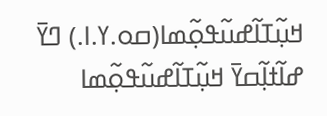ߞߎ߲߬ߠߊ߬ߝߎ߬ߟߋ߲߬ߘߊ(ߛߋ.ߌ.ߊ.) ߣߌ߫ ߝߊ߬ߙߊ߲߬ߛߌ߫ ߞߎ߲߬ߠߊ߬ߝߎ߬ߟߋ߲߬ߘߊ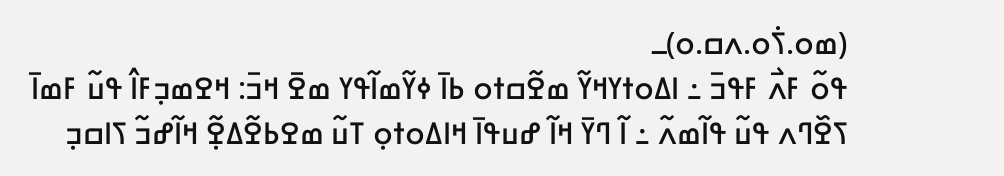(ߘߋ.ߖ߭ߋ.ߍߛ.ߋ)ߺ
ߟߋ߬ ߓߍ߯ ߓߟߏ߫ ߸ ߊߡߋߙߌߞߌ߬ ߘߐ߬ߛߙߋ ߕߊ߫ ߦߌ߬ߘߊ߬ߟߌ ߘߐ߫ ߞߏ߫: ߞߐߘߏ߲ߓߊ߮ ߟߎ߬ ߓߘߊ߫ ߖߐ߰ߣߍ ߟߎ߬ ߟߊ߬ߘߍ߬ ߸ ߊ߬ ߣߌ߫ ߞߊ߬ ߝߎߟߊ߫ ߞߊߡߋߙߋ߲ ߠߎ߬ ߘߐߕߐ߬ߡߐ߲߬ ߞߊ߬ߝߏ߬ ߖߊߛߏ߲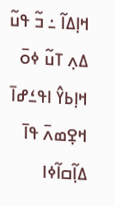ߞߊ߲ߡߊ߬ ߸ ߏ߬ ߟߎ߬ ߡߍ߲ ߠߎ߬ ߦߋ߫ ߞߊ߲ߕߌ߮ ߊߟߑߝߊ߫ ߞߐ߲ߘߍ߫ ߟߊ߫ ߡߊ߲߬ߛߊ߬ߦߊ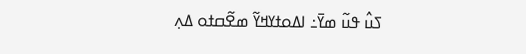ߖߎ߮ ߟߎ߬ ߘߌ߫߸ ߊߡߋߙߌߞߌ߬ ߘߐ߬ߛߙߋ ߡߍ߲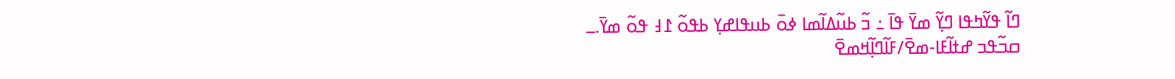ߣߊ߬ ߟߌ߬ߤߟߊ ߣߌ߲߬ ߘߌ߫ ߟߊ߫ ߸ ߏ߬ ߕߎ߬ߡߊ߬ߘߊ ߦߋ߫ ߕߎߟߊߝߌ߲ ߕߟߋ߬ ߁߃ ߟߋ߬ ߘߌ߫.ߺ
ߛߏ߬ߟߏ ߝߙߊ߬ߓߊ-ߘߐ߫/ߓߊ߬ߣߊ߲߬ߞߘߐ߫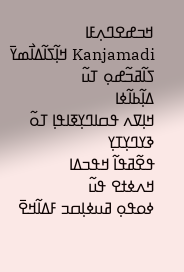ߞߏߝߐߣߍ߲ߓߊ
Kanjamadi ߞߊ߲߬ߖߊ߬ߡߊ߯ߘߌ߫ ߖߊ߬ߥߏ߬ߝߋ߲ ߠߎ߬
ߡߊ߲߬ߕߊ߬ߦߊ
ߞߊ߲ߜߍ ߟߛߊߣߌ߲ߧߊߟߊ߲ ߠߋ߬
ߢߌߣߌ߲ߠߌ߲
ߟߐ߬ߥߟߊ߬ ߞߟߏߡߊ
ߞߍߦߙߐ ߟߎ߬
ߦߋߟߋ߲ ߥߎߦߊ߲ߛߏ ߓߡߊ߬ߞߐ߫